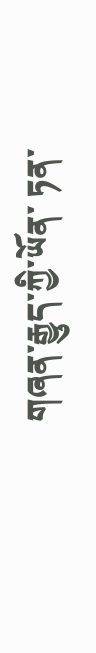གཞན་རྒྱུད་ཀྱི་ཡོན་ ཏན་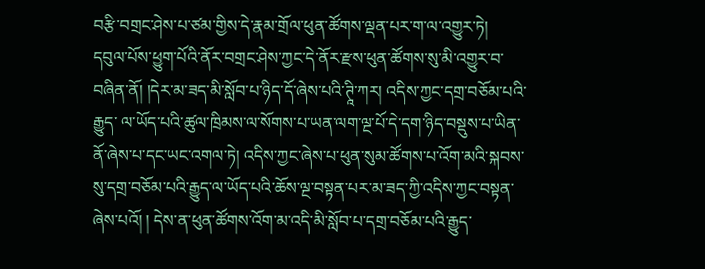བརྩི་བགྲང་ཤེས་པ་ཙམ་གྱིས་དེ་རྣམ་གྲོལ་ཕུན་ཚོགས་ལྡན་པར་ག་ལ་འགྱུར་ཏེ། དབུལ་པོས་ཕྱུག་པོའི་ནོར་བགྲང་ཤེས་ཀྱང་དེ་ནོར་རྫས་ཕུན་ཚོགས་སུ་མི་འགྱུར་བ་བཞིན་ནོ། །དེར་མ་ཟད་མི་སློབ་པ་ཉིད་དོ་ཞེས་པའི་ཊཱི་ཀར། འདིས་ཀྱང་དགྲ་བཅོམ་པའི་རྒྱུད་ ལ་ཡོད་པའི་ཚུལ་ཁྲིམས་ལ་སོགས་པ་ཡན་ལག་ལྔ་པོ་དེ་དག་ཉིད་བསྡུས་པ་ཡིན་ནོ་ཞེས་པ་དང་ཡང་འགལ་ཏེ། འདིས་ཀྱང་ཞེས་པ་ཕུན་སུམ་ཚོགས་པ་འོག་མའི་སྐབས་སུ་དགྲ་བཅོམ་པའི་རྒྱུད་ལ་ཡོད་པའི་ཆོས་ལྔ་བསྟན་པར་མ་ཟད་ཀྱི་འདིས་ཀྱང་བསྟན་ཞེས་པའོ། ། དེས་ན་ཕུན་ཚོགས་འོག་མ་འདི་མི་སློབ་པ་དགྲ་བཅོམ་པའི་རྒྱུད་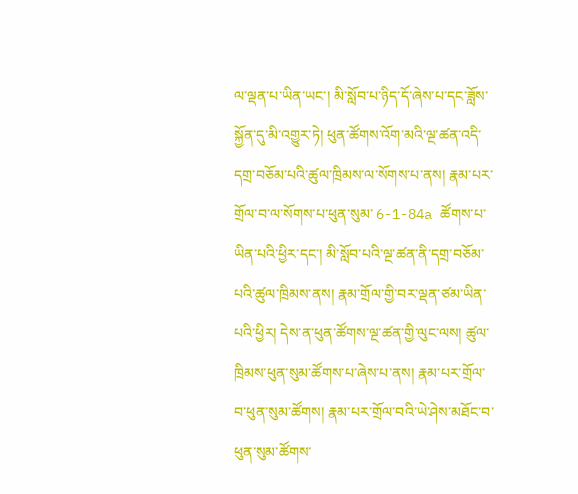ལ་ལྡན་པ་ཡིན་ཡང་། མི་སློབ་པ་ཉིད་དོ་ཞེས་པ་དང་ཟློས་སྐྱོན་དུ་མི་འགྱུར་ཏེ། ཕུན་ཚོགས་འོག་མའི་ལྔ་ཚན་འདི་དགྲ་བཅོམ་པའི་ཚུལ་ཁྲིམས་ལ་སོགས་པ་ནས། རྣམ་པར་གྲོལ་བ་ལ་སོགས་པ་ཕུན་སུམ་ 6-1-84a ཚོགས་པ་ཡིན་པའི་ཕྱིར་དང་། མི་སློབ་པའི་ལྔ་ཚན་ནི་དགྲ་བཅོམ་པའི་ཚུལ་ཁྲིམས་ནས། རྣམ་གྲོལ་གྱི་བར་ལྡན་ཙམ་ཡིན་པའི་ཕྱིར། དེས་ན་ཕུན་ཚོགས་ལྔ་ཚན་གྱི་ལུང་ལས། ཚུལ་ཁྲིམས་ཕུན་སུམ་ཚོགས་པ་ཞེས་པ་ནས། རྣམ་པར་གྲོལ་ བ་ཕུན་སུམ་ཚོགས། རྣམ་པར་གྲོལ་བའི་ཡེ་ཤེས་མཐོང་བ་ཕུན་སུམ་ཚོགས་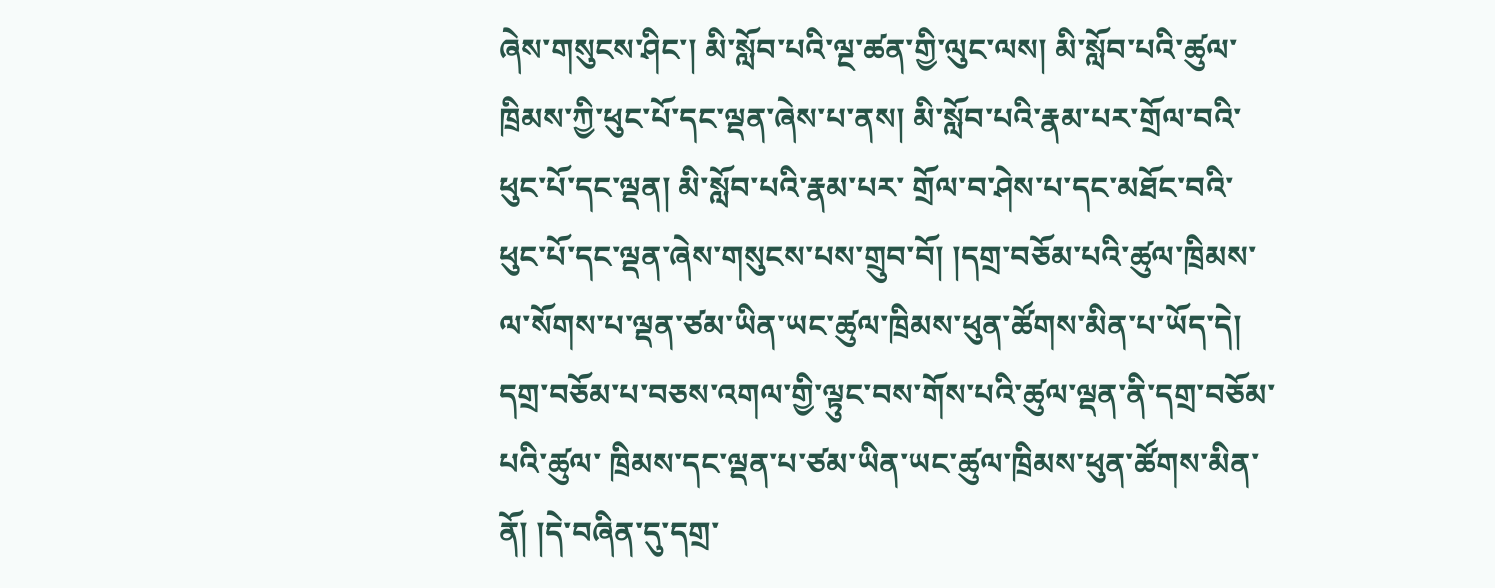ཞེས་གསུངས་ཤིང་། མི་སློབ་པའི་ལྔ་ཚན་གྱི་ལུང་ལས། མི་སློབ་པའི་ཚུལ་ཁྲིམས་ཀྱི་ཕུང་པོ་དང་ལྡན་ཞེས་པ་ནས། མི་སློབ་པའི་རྣམ་པར་གྲོལ་བའི་ཕུང་པོ་དང་ལྡན། མི་སློབ་པའི་རྣམ་པར་ གྲོལ་བ་ཤེས་པ་དང་མཐོང་བའི་ཕུང་པོ་དང་ལྡན་ཞེས་གསུངས་པས་གྲུབ་བོ། །དགྲ་བཅོམ་པའི་ཚུལ་ཁྲིམས་ལ་སོགས་པ་ལྡན་ཙམ་ཡིན་ཡང་ཚུལ་ཁྲིམས་ཕུན་ཚོགས་མིན་པ་ཡོད་དེ། དགྲ་བཅོམ་པ་བཅས་འགལ་གྱི་ལྟུང་བས་གོས་པའི་ཚུལ་ལྡན་ནི་དགྲ་བཅོམ་པའི་ཚུལ་ ཁྲིམས་དང་ལྡན་པ་ཙམ་ཡིན་ཡང་ཚུལ་ཁྲིམས་ཕུན་ཚོགས་མིན་ནོ། །དེ་བཞིན་དུ་དགྲ་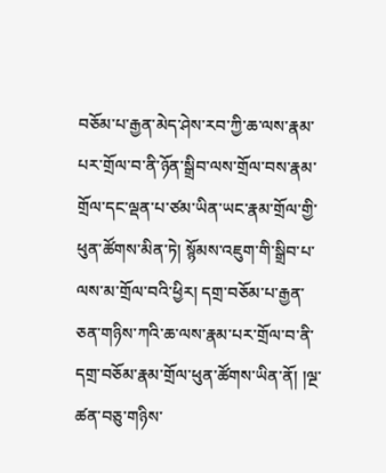བཅོམ་པ་རྒྱན་མེད་ཤེས་རབ་ཀྱི་ཆ་ལས་རྣམ་པར་གྲོལ་བ་ནི་ཉོན་སྒྲིབ་ལས་གྲོལ་བས་རྣམ་གྲོལ་དང་ལྡན་པ་ཙམ་ཡིན་ཡང་རྣམ་གྲོལ་གྱི་ཕུན་ཚོགས་མིན་ཏེ། སྙོམས་འཇུག་གི་སྒྲིབ་པ་ ལས་མ་གྲོལ་བའི་ཕྱིར། དགྲ་བཅོམ་པ་རྒྱན་ཅན་གཉིས་ཀའི་ཆ་ལས་རྣམ་པར་གྲོལ་བ་ནི་དགྲ་བཅོམ་རྣམ་གྲོལ་ཕུན་ཚོགས་ཡིན་ནོ། །ལྔ་ཚན་བཅུ་གཉིས་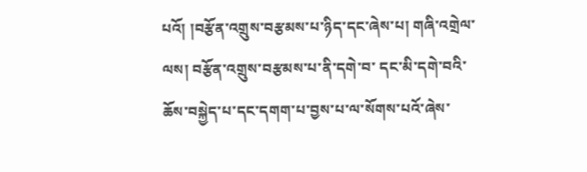པའོ། །བརྩོན་འགྲུས་བརྩམས་པ་ཉིད་དང་ཞེས་པ། གཞི་འགྲེལ་ལས། བརྩོན་འགྲུས་བརྩམས་པ་ནི་དགེ་བ་ དང་མི་དགེ་བའི་ཆོས་བསྐྱེད་པ་དང་དགག་པ་བྱས་པ་ལ་སོགས་པའོ་ཞེས་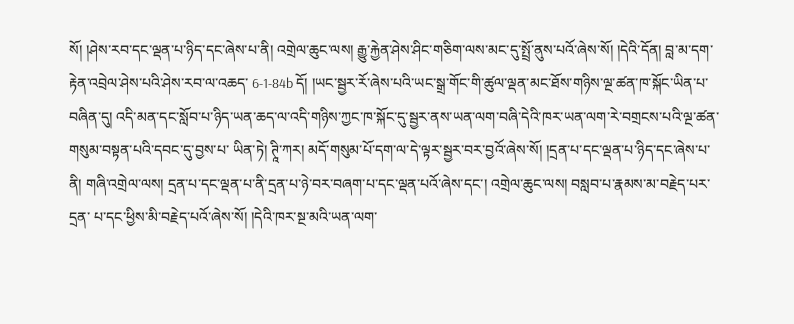སོ། །ཤེས་རབ་དང་ལྡན་པ་ཉིད་དང་ཞེས་པ་ནི། འགྲེལ་ཆུང་ལས། རྒྱུ་རྐྱེན་ཤེས་ཤིང་གཅིག་ལས་མང་དུ་སྤྲོ་ནུས་པའོ་ཞེས་སོ། །དེའི་དོན། བླ་མ་དག་རྟེན་འབྲེལ་ཤེས་པའི་ཤེས་རབ་ལ་འཆད་ 6-1-84b དོ། །ཡང་སྦྱར་རོ་ཞེས་པའི་ཡང་སྒྲ་གོང་གི་ཚུལ་ལྡན་མང་ཐོས་གཉིས་ལྔ་ཚན་ཁ་སྐོང་ཡིན་པ་བཞིན་དུ། འདི་མན་དང་སློབ་པ་ཉིད་ཡན་ཆད་ལ་འདི་གཉིས་ཀྱང་ཁ་སྐོང་དུ་སྦྱར་ནས་ཡན་ལག་བཞི་དེའི་ཁར་ཡན་ལག་རེ་བགྲངས་པའི་ལྔ་ཚན་གསུམ་བསྟན་པའི་དབང་དུ་བྱས་པ་ ཡིན་ཏེ། ཊཱི་ཀར། མདོ་གསུམ་པོ་དག་ལ་དེ་ལྟར་སྦྱར་བར་བྱའོ་ཞེས་སོ། །དྲན་པ་དང་ལྡན་པ་ཉིད་དང་ཞེས་པ་ནི། གཞི་འགྲེལ་ལས། དྲན་པ་དང་ལྡན་པ་ནི་དྲན་པ་ཉེ་བར་བཞག་པ་དང་ལྡན་པའོ་ཞེས་དང་། འགྲེལ་ཆུང་ལས། བསླབ་པ་རྣམས་མ་བརྗེད་པར་དྲན་ པ་དང་ཕྱིས་མི་བརྗེད་པའོ་ཞེས་སོ། །དེའི་ཁར་སྔ་མའི་ཡན་ལག་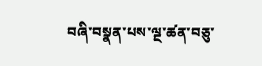བཞི་བསྣན་པས་ལྔ་ཚན་བཅུ་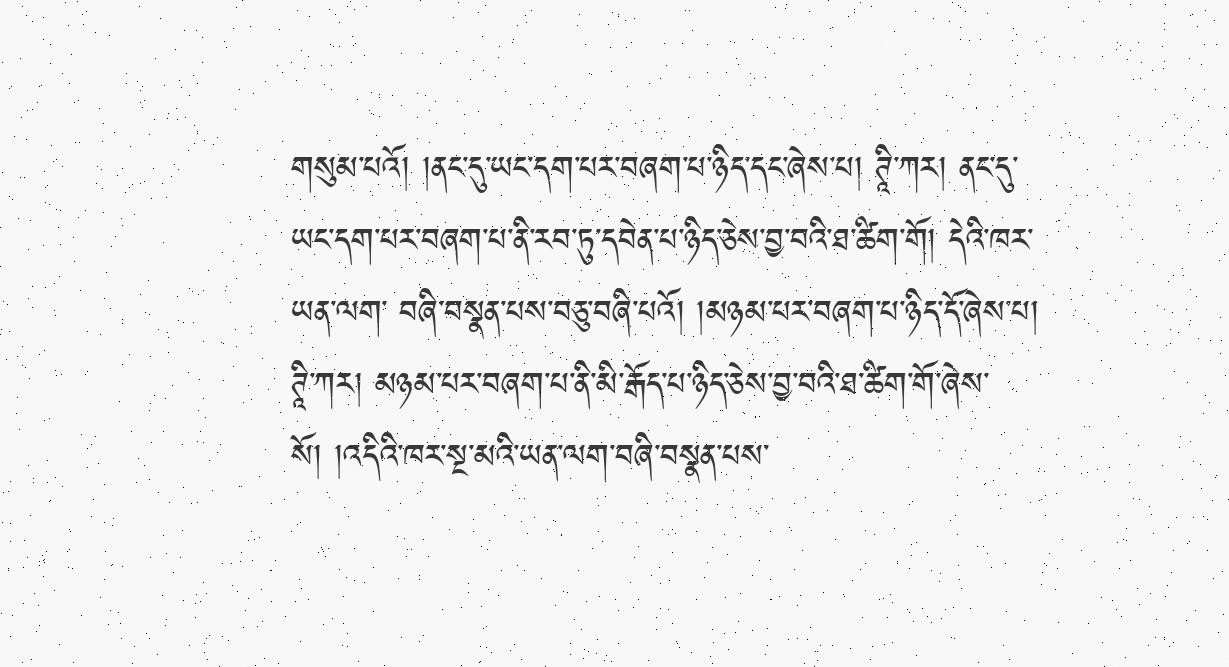གསུམ་པའོ། །ནང་དུ་ཡང་དག་པར་བཞག་པ་ཉིད་དང་ཞེས་པ། ཊཱི་ཀར། ནང་དུ་ཡང་དག་པར་བཞག་པ་ནི་རབ་ཏུ་དབེན་པ་ཉིད་ཅེས་བྱ་བའི་ཐ་ཚིག་གོ། དེའི་ཁར་ཡན་ལག་ བཞི་བསྣན་པས་བཅུ་བཞི་པའོ། །མཉམ་པར་བཞག་པ་ཉིད་དོ་ཞེས་པ། ཊཱི་ཀར། མཉམ་པར་བཞག་པ་ནི་མི་རྒོད་པ་ཉིད་ཅེས་བྱ་བའི་ཐ་ཚིག་གོ་ཞེས་སོ། །འདིའི་ཁར་སྔ་མའི་ཡན་ལག་བཞི་བསྣན་པས་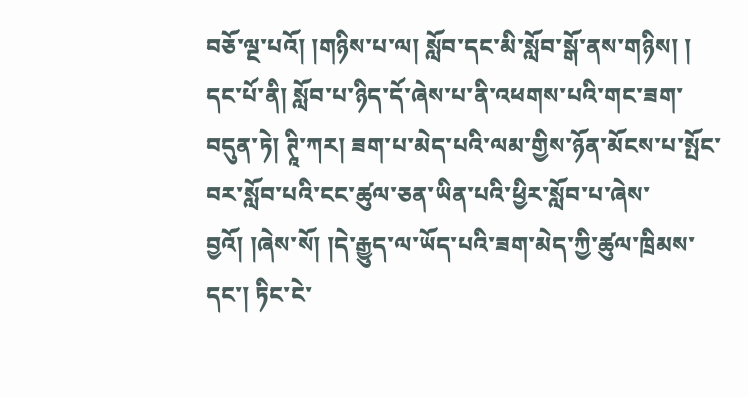བཅོ་ལྔ་པའོ། །གཉིས་པ་ལ། སློབ་དང་མི་སློབ་སྒོ་ནས་གཉིས། ། དང་པོ་ནི། སློབ་པ་ཉིད་དོ་ཞེས་པ་ནི་འཕགས་པའི་གང་ཟག་བདུན་ཏེ། ཊཱི་ཀར། ཟག་པ་མེད་པའི་ལམ་གྱིས་ཉོན་མོངས་པ་སྤོང་བར་སློབ་པའི་ངང་ཚུལ་ཅན་ཡིན་པའི་ཕྱིར་སློབ་པ་ཞེས་བྱའོ། །ཞེས་སོ། །དེ་རྒྱུད་ལ་ཡོད་པའི་ཟག་མེད་ཀྱི་ཚུལ་ཁྲིམས་དང་། ཏིང་ངེ་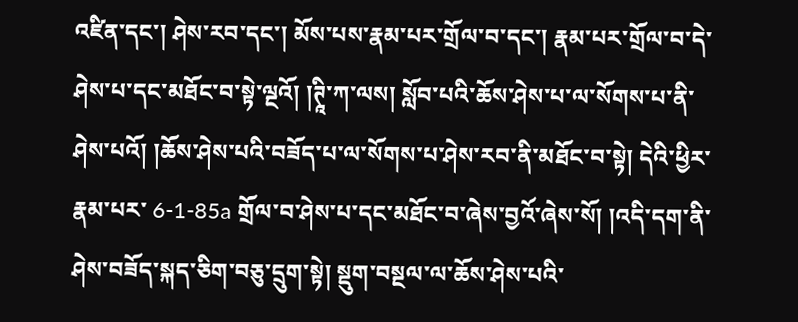འཛིན་དང་། ཤེས་རབ་དང་། མོས་པས་རྣམ་པར་གྲོལ་བ་དང་། རྣམ་པར་གྲོལ་བ་དེ་ཤེས་པ་དང་མཐོང་བ་སྟེ་ལྔའོ། །ཊཱི་ཀ་ལས། སློབ་པའི་ཆོས་ཤེས་པ་ལ་སོགས་པ་ནི་ཤེས་པའོ། །ཆོས་ཤེས་པའི་བཟོད་པ་ལ་སོགས་པ་ཤེས་རབ་ནི་མཐོང་བ་སྟེ། དེའི་ཕྱིར་རྣམ་པར་ 6-1-85a གྲོལ་བ་ཤེས་པ་དང་མཐོང་བ་ཞེས་བྱའོ་ཞེས་སོ། །འདི་དག་ནི་ཤེས་བཟོད་སྐད་ཅིག་བཅུ་དྲུག་སྟེ། སྡུག་བསྔལ་ལ་ཆོས་ཤེས་པའི་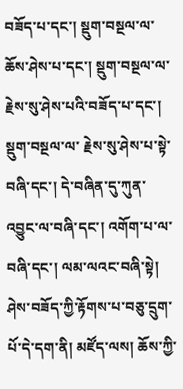བཟོད་པ་དང་། སྡུག་བསྔལ་ལ་ཆོས་ཤེས་པ་དང་། སྡུག་བསྔལ་ལ་རྗེས་སུ་ཤེས་པའི་བཟོད་པ་དང་། སྡུག་བསྔལ་ལ་ རྗེས་སུ་ཤེས་པ་སྟེ་བཞི་དང་། དེ་བཞིན་དུ་ཀུན་འབྱུང་ལ་བཞི་དང་། འགོག་པ་ལ་བཞི་དང་། ལམ་ལའང་བཞི་སྟེ། ཤེས་བཟོད་ཀྱི་རྟོགས་པ་བཅུ་དྲུག་པོ་དེ་དག་ནི། མཛོད་ལས། ཆོས་ཀྱི་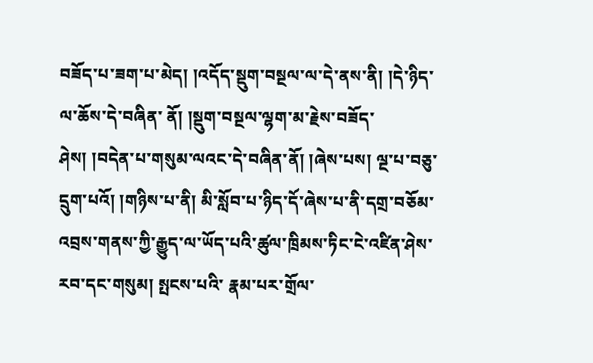བཟོད་པ་ཟག་པ་མེད། །འདོད་སྡུག་བསྔལ་ལ་དེ་ནས་ནི། །དེ་ཉིད་ལ་ཆོས་དེ་བཞིན་ ནོ། །སྡུག་བསྔལ་ལྷག་མ་རྗེས་བཟོད་ཤེས། །བདེན་པ་གསུམ་ལའང་དེ་བཞིན་ནོ། །ཞེས་པས། ལྔ་པ་བཅུ་དྲུག་པའོ། །གཉིས་པ་ནི། མི་སློབ་པ་ཉིད་དོ་ཞེས་པ་ནི་དགྲ་བཅོམ་འབྲས་གནས་ཀྱི་རྒྱུད་ལ་ཡོད་པའི་ཚུལ་ཁྲིམས་ཏིང་ངེ་འཛིན་ཤེས་རབ་དང་གསུམ། སྤངས་པའི་ རྣམ་པར་གྲོལ་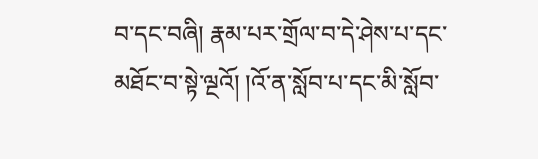བ་དང་བཞི། རྣམ་པར་གྲོལ་བ་དེ་ཤེས་པ་དང་མཐོང་བ་སྟེ་ལྔའོ། །འོ་ན་སློབ་པ་དང་མི་སློབ་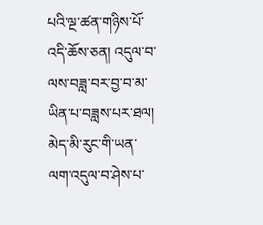པའི་ལྔ་ཚན་གཉིས་པོ་འདི་ཆོས་ཅན། འདུལ་བ་ལས་བཟླ་བར་བྱ་བ་མ་ཡིན་པ་བཟླས་པར་ཐལ། མེད་མི་རུང་གི་ཡན་ལག་འདུལ་བ་ཤེས་པ་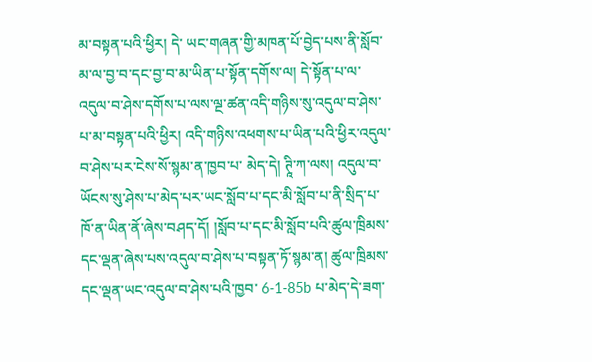མ་བསྟན་པའི་ཕྱིར། དེ་ ཡང་གཞན་གྱི་མཁན་པོ་བྱེད་པས་ནི་སློབ་མ་ལ་བྱ་བ་དང་བྱ་བ་མ་ཡིན་པ་སྟོན་དགོས་ལ། དེ་སྟོན་པ་ལ་འདུལ་བ་ཤེས་དགོས་པ་ལས་ལྔ་ཚན་འདི་གཉིས་སུ་འདུལ་བ་ཤེས་པ་མ་བསྟན་པའི་ཕྱིར། འདི་གཉིས་འཕགས་པ་ཡིན་པའི་ཕྱིར་འདུལ་བ་ཤེས་པར་ངེས་སོ་སྙམ་ན་ཁྱབ་པ་ མེད་དེ། ཊཱི་ཀ་ལས། འདུལ་བ་ཡོངས་སུ་ཤེས་པ་མེད་པར་ཡང་སློབ་པ་དང་མི་སློབ་པ་ནི་སྲིད་པ་ཁོ་ན་ཡིན་ནོ་ཞེས་བཤད་དོ། །སློབ་པ་དང་མི་སློབ་པའི་ཚུལ་ཁྲིམས་དང་ལྡན་ཞེས་པས་འདུལ་བ་ཤེས་པ་བསྟན་ཏོ་སྙམ་ན། ཚུལ་ཁྲིམས་དང་ལྡན་ཡང་འདུལ་བ་ཤེས་པའི་ཁྱབ་ 6-1-85b པ་མེད་དེ་ཟག་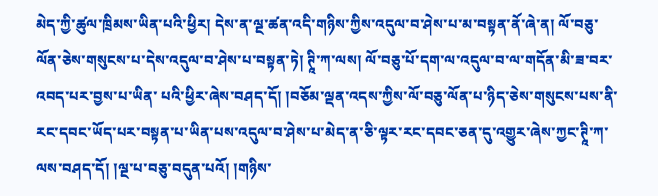མེད་ཀྱི་ཚུལ་ཁྲིམས་ཡིན་པའི་ཕྱིར། དེས་ན་ལྔ་ཚན་འདི་གཉིས་ཀྱིས་འདུལ་བ་ཤེས་པ་མ་བསྟན་ནོ་ཞེ་ན། ལོ་བཅུ་ལོན་ཅེས་གསུངས་པ་དེས་འདུལ་བ་ཤེས་པ་བསྟན་ཏེ། ཊཱི་ཀ་ལས། ལོ་བཅུ་པོ་དག་ལ་འདུལ་བ་ལ་གདོན་མི་ཟ་བར་འབད་པར་བྱས་པ་ཡིན་ པའི་ཕྱིར་ཞེས་བཤད་དོ། །བཅོམ་ལྡན་འདས་ཀྱིས་ལོ་བཅུ་ལོན་པ་ཉིད་ཅེས་གསུངས་པས་ནི་རང་དབང་ཡོད་པར་བསྟན་པ་ཡིན་པས་འདུལ་བ་ཤེས་པ་མེད་ན་ཅི་ལྟར་རང་དབང་ཅན་དུ་འགྱུར་ཞེས་ཀྱང་ཊཱི་ཀ་ལས་བཤད་དོ། །ལྔ་པ་བཅུ་བདུན་པའོ། །གཉིས་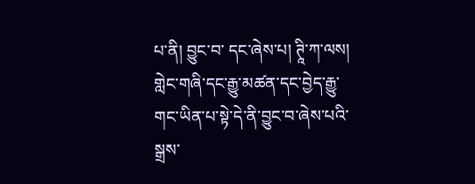པ་ནི། བྱུང་བ་ དང་ཞེས་པ། ཊཱི་ཀ་ལས། གླེང་གཞི་དང་རྒྱུ་མཚན་དང་བྱེད་རྒྱུ་གང་ཡིན་པ་སྟེ་དེ་ནི་བྱུང་བ་ཞེས་པའི་སྒྲས་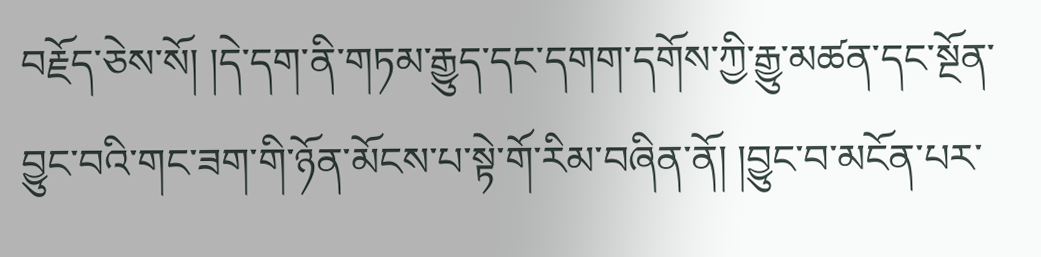བརྗོད་ཅེས་སོ། །དེ་དག་ནི་གཏམ་རྒྱུད་དང་དགག་དགོས་ཀྱི་རྒྱུ་མཚན་དང་སྔོན་བྱུང་བའི་གང་ཟག་གི་ཉོན་མོངས་པ་སྟེ་གོ་རིམ་བཞིན་ནོ། །བྱུང་བ་མངོན་པར་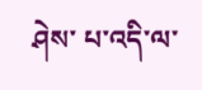ཤེས་ པ་འདི་ལ་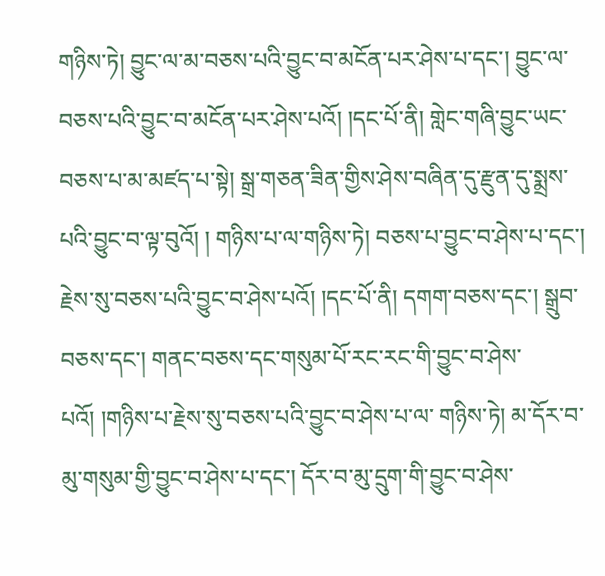གཉིས་ཏེ། བྱུང་ལ་མ་བཅས་པའི་བྱུང་བ་མངོན་པར་ཤེས་པ་དང་། བྱུང་ལ་བཅས་པའི་བྱུང་བ་མངོན་པར་ཤེས་པའོ། །དང་པོ་ནི། གླེང་གཞི་བྱུང་ཡང་བཅས་པ་མ་མཛད་པ་སྟེ། སྒྲ་གཅན་ཟིན་གྱིས་ཤེས་བཞིན་དུ་རྫུན་དུ་སྨྲས་པའི་བྱུང་བ་ལྟ་བུའོ། ། གཉིས་པ་ལ་གཉིས་ཏེ། བཅས་པ་བྱུང་བ་ཤེས་པ་དང་། རྗེས་སུ་བཅས་པའི་བྱུང་བ་ཤེས་པའོ། །དང་པོ་ནི། དགག་བཅས་དང་། སྒྲུབ་བཅས་དང་། གནང་བཅས་དང་གསུམ་པོ་རང་རང་གི་བྱུང་བ་ཤེས་པའོ། །གཉིས་པ་རྗེས་སུ་བཅས་པའི་བྱུང་བ་ཤེས་པ་ལ་ གཉིས་ཏེ། མ་དོར་བ་མུ་གསུམ་གྱི་བྱུང་བ་ཤེས་པ་དང་། དོར་བ་མུ་དྲུག་གི་བྱུང་བ་ཤེས་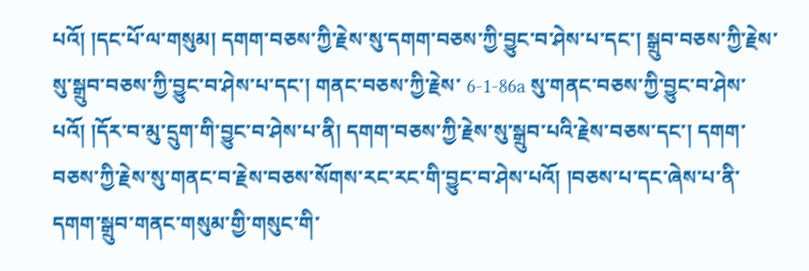པའོ། །དང་པོ་ལ་གསུམ། དགག་བཅས་ཀྱི་རྗེས་སུ་དགག་བཅས་ཀྱི་བྱུང་བ་ཤེས་པ་དང་། སྒྲུབ་བཅས་ཀྱི་རྗེས་སུ་སྒྲུབ་བཅས་ཀྱི་བྱུང་བ་ཤེས་པ་དང་། གནང་བཅས་ཀྱི་རྗེས་ 6-1-86a སུ་གནང་བཅས་ཀྱི་བྱུང་བ་ཤེས་པའོ། །དོར་བ་མུ་དྲུག་གི་བྱུང་བ་ཤེས་པ་ནི། དགག་བཅས་ཀྱི་རྗེས་སུ་སྒྲུབ་པའི་རྗེས་བཅས་དང་། དགག་བཅས་ཀྱི་རྗེས་སུ་གནང་བ་རྗེས་བཅས་སོགས་རང་རང་གི་བྱུང་བ་ཤེས་པའོ། །བཅས་པ་དང་ཞེས་པ་ནི་ དགག་སྒྲུབ་གནང་གསུམ་གྱི་གསུང་གི་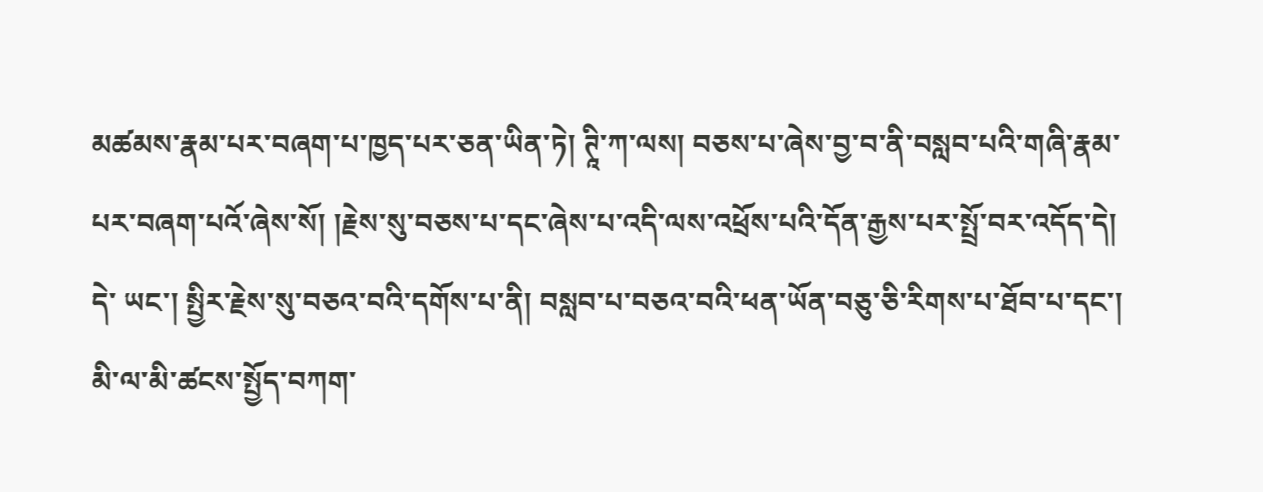མཚམས་རྣམ་པར་བཞག་པ་ཁྱད་པར་ཅན་ཡིན་ཏེ། ཊཱི་ཀ་ལས། བཅས་པ་ཞེས་བྱ་བ་ནི་བསླབ་པའི་གཞི་རྣམ་པར་བཞག་པའོ་ཞེས་སོ། །རྗེས་སུ་བཅས་པ་དང་ཞེས་པ་འདི་ལས་འཕྲོས་པའི་དོན་རྒྱས་པར་སྤྲོ་བར་འདོད་དེ། དེ་ ཡང་། སྤྱིར་རྗེས་སུ་བཅའ་བའི་དགོས་པ་ནི། བསླབ་པ་བཅའ་བའི་ཕན་ཡོན་བཅུ་ཅི་རིགས་པ་ཐོབ་པ་དང་། མི་ལ་མི་ཚངས་སྤྱོད་བཀག་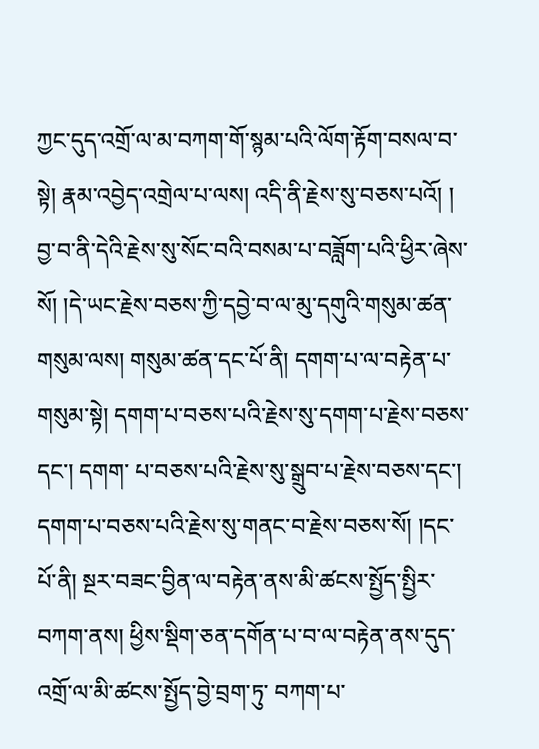ཀྱང་དུད་འགྲོ་ལ་མ་བཀག་གོ་སྙམ་པའི་ལོག་རྟོག་བསལ་བ་སྟེ། རྣམ་འབྱེད་འགྲེལ་པ་ལས། འདི་ནི་རྗེས་སུ་བཅས་པའོ། ། བྱ་བ་ནི་དེའི་རྗེས་སུ་སོང་བའི་བསམ་པ་བཟློག་པའི་ཕྱིར་ཞེས་སོ། །དེ་ཡང་རྗེས་བཅས་ཀྱི་དབྱེ་བ་ལ་མུ་དགུའི་གསུམ་ཚན་གསུམ་ལས། གསུམ་ཚན་དང་པོ་ནི། དགག་པ་ལ་བརྟེན་པ་གསུམ་སྟེ། དགག་པ་བཅས་པའི་རྗེས་སུ་དགག་པ་རྗེས་བཅས་དང་། དགག་ པ་བཅས་པའི་རྗེས་སུ་སྒྲུབ་པ་རྗེས་བཅས་དང་། དགག་པ་བཅས་པའི་རྗེས་སུ་གནང་བ་རྗེས་བཅས་སོ། །དང་པོ་ནི། སྔར་བཟང་བྱིན་ལ་བརྟེན་ནས་མི་ཚངས་སྤྱོད་སྤྱིར་བཀག་ནས། ཕྱིས་སྡིག་ཅན་དགོན་པ་བ་ལ་བརྟེན་ནས་དུད་འགྲོ་ལ་མི་ཚངས་སྤྱོད་བྱེ་བྲག་ཏུ་ བཀག་པ་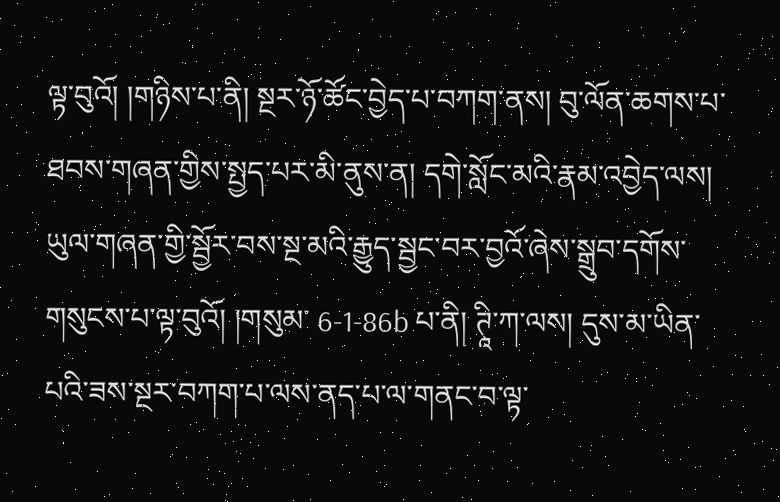ལྟ་བུའོ། །གཉིས་པ་ནི། སྔར་ཉོ་ཚོང་བྱེད་པ་བཀག་ནས། བུ་ལོན་ཆགས་པ་ཐབས་གཞན་གྱིས་སྤྱད་པར་མི་ནུས་ན། དགེ་སློང་མའི་རྣམ་འབྱེད་ལས། ཡུལ་གཞན་གྱི་སྦྱོར་བས་སྔ་མའི་རྒྱུད་སྦྱང་བར་བྱའོ་ཞེས་སྒྲུབ་དགོས་གསུངས་པ་ལྟ་བུའོ། །གསུམ་ 6-1-86b པ་ནི། ཊཱི་ཀ་ལས། དུས་མ་ཡིན་པའི་ཟས་སྔར་བཀག་པ་ལས་ནད་པ་ལ་གནང་བ་ལྟ་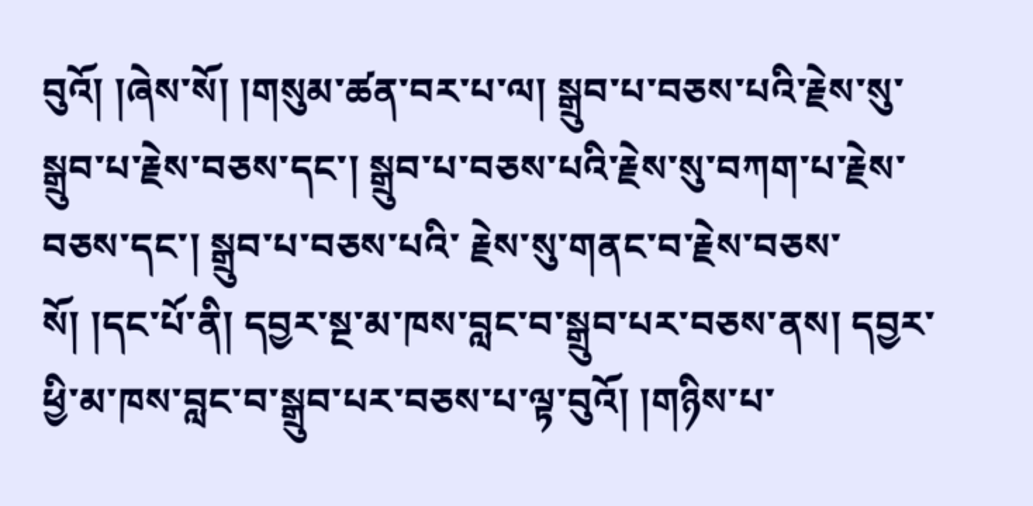བུའོ། །ཞེས་སོ། །གསུམ་ཚན་བར་པ་ལ། སྒྲུབ་པ་བཅས་པའི་རྗེས་སུ་སྒྲུབ་པ་རྗེས་བཅས་དང་། སྒྲུབ་པ་བཅས་པའི་རྗེས་སུ་བཀག་པ་རྗེས་བཅས་དང་། སྒྲུབ་པ་བཅས་པའི་ རྗེས་སུ་གནང་བ་རྗེས་བཅས་སོ། །དང་པོ་ནི། དབྱར་སྔ་མ་ཁས་བླང་བ་སྒྲུབ་པར་བཅས་ནས། དབྱར་ཕྱི་མ་ཁས་བླང་བ་སྒྲུབ་པར་བཅས་པ་ལྟ་བུའོ། །གཉིས་པ་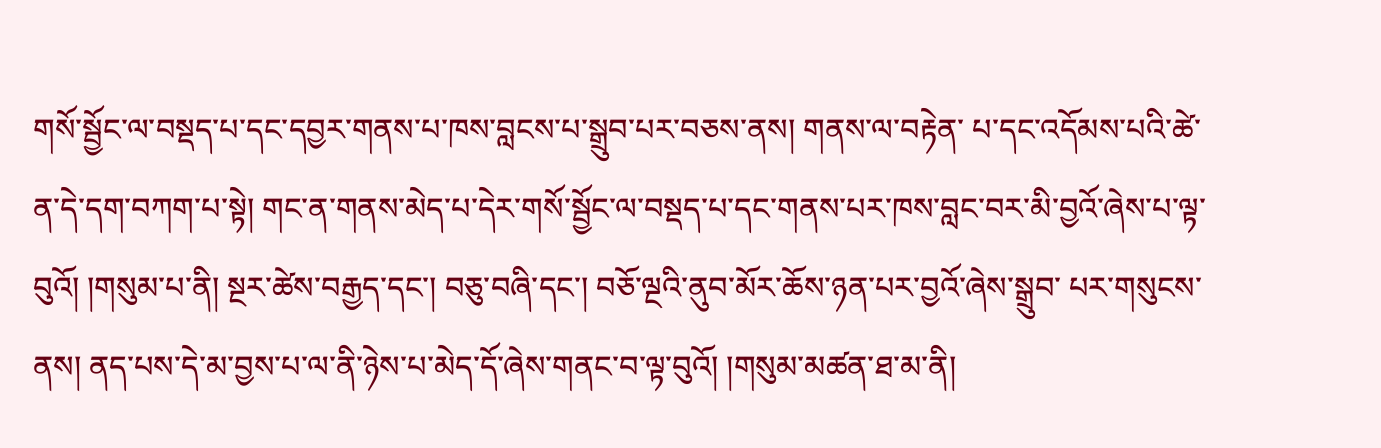གསོ་སྦྱོང་ལ་བསྡད་པ་དང་དབྱར་གནས་པ་ཁས་བླངས་པ་སྒྲུབ་པར་བཅས་ནས། གནས་ལ་བརྟེན་ པ་དང་འདོམས་པའི་ཚེ་ན་དེ་དག་བཀག་པ་སྟེ། གང་ན་གནས་མེད་པ་དེར་གསོ་སྦྱོང་ལ་བསྡད་པ་དང་གནས་པར་ཁས་བླང་བར་མི་བྱའོ་ཞེས་པ་ལྟ་བུའོ། །གསུམ་པ་ནི། སྔར་ཚེས་བརྒྱད་དང་། བཅུ་བཞི་དང་། བཅོ་ལྔའི་ནུབ་མོར་ཆོས་ཉན་པར་བྱའོ་ཞེས་སྒྲུབ་ པར་གསུངས་ནས། ནད་པས་དེ་མ་བྱས་པ་ལ་ནི་ཉེས་པ་མེད་དོ་ཞེས་གནང་བ་ལྟ་བུའོ། །གསུམ་མཚན་ཐ་མ་ནི།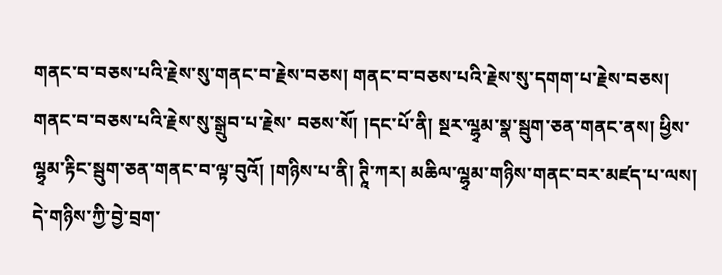གནང་བ་བཅས་པའི་རྗེས་སུ་གནང་བ་རྗེས་བཅས། གནང་བ་བཅས་པའི་རྗེས་སུ་དགག་པ་རྗེས་བཅས། གནང་བ་བཅས་པའི་རྗེས་སུ་སྒྲུབ་པ་རྗེས་ བཅས་སོ། །དང་པོ་ནི། སྔར་ལྷྭམ་སྣ་སྦུག་ཅན་གནང་ནས། ཕྱིས་ལྷྭམ་རྟིང་སྦུག་ཅན་གནང་བ་ལྟ་བུའོ། །གཉིས་པ་ནི། ཊཱི་ཀར། མཆིལ་ལྷྭམ་གཉིས་གནང་བར་མཛད་པ་ལས། དེ་གཉིས་ཀྱི་བྱེ་བྲག་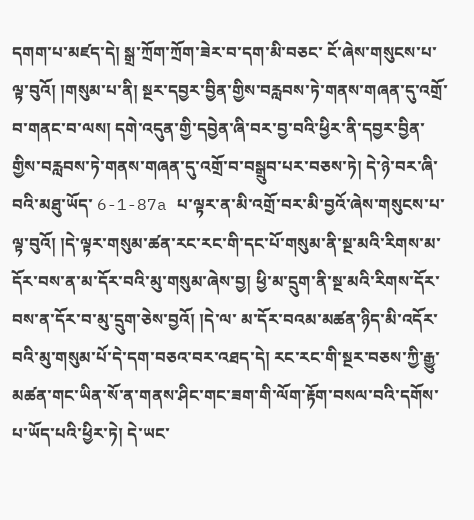དགག་པ་མཛད་དེ། སྒྲ་ཀྲོག་ཀྲོག་ཟེར་བ་དག་མི་བཅང་ ངོ་ཞེས་གསུངས་པ་ལྟ་བུའོ། །གསུམ་པ་ནི། སྔར་དབྱར་བྱིན་གྱིས་བརླབས་ཏེ་གནས་གཞན་དུ་འགྲོ་བ་གནང་བ་ལས། དགེ་འདུན་གྱི་དབྱེན་ཞི་བར་བྱ་བའི་ཕྱིར་ནི་དབྱར་བྱིན་གྱིས་བརླབས་ཏེ་གནས་གཞན་དུ་འགྲོ་བ་བསྒྲུབ་པར་བཅས་ཏེ། དེ་ཉེ་བར་ཞི་བའི་མཐུ་ཡོད་ 6-1-87a པ་ལྟར་ན་མི་འགྲོ་བར་མི་བྱའོ་ཞེས་གསུངས་པ་ལྟ་བུའོ། །དེ་ལྟར་གསུམ་ཚན་རང་རང་གི་དང་པོ་གསུམ་ནི་སྔ་མའི་རིགས་མ་དོར་བས་ན་མ་དོར་བའི་མུ་གསུམ་ཞེས་བྱ། ཕྱི་མ་དྲུག་ནི་སྔ་མའི་རིགས་དོར་བས་ན་དོར་བ་མུ་དྲུག་ཅེས་བྱའོ། །དེ་ལ་ མ་དོར་བའམ་མཚན་ཉིད་མི་འདོར་བའི་མུ་གསུམ་པོ་དེ་དག་བཅའ་བར་འཐད་དེ། རང་རང་གི་སྔར་བཅས་ཀྱི་རྒྱུ་མཚན་གང་ཡིན་སོ་ན་གནས་ཤིང་གང་ཟག་གི་ལོག་རྟོག་བསལ་བའི་དགོས་པ་ཡོད་པའི་ཕྱིར་ཏེ། དེ་ཡང་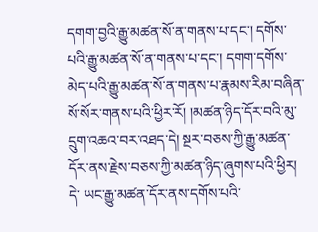དགག་བྱའི་རྒྱུ་མཚན་སོ་ན་གནས་པ་དང་། དགོས་ པའི་རྒྱུ་མཚན་སོ་ན་གནས་པ་དང་། དགག་དགོས་མེད་པའི་རྒྱུ་མཚན་སོ་ན་གནས་པ་རྣམས་རིམ་བཞིན་སོ་སོར་གནས་པའི་ཕྱིར་རོ། །མཚན་ཉིད་དོར་བའི་མུ་དྲུག་འཆའ་བར་འཐད་དེ། སྔར་བཅས་ཀྱི་རྒྱུ་མཚན་དོར་ནས་རྗེས་བཅས་ཀྱི་མཚན་ཉིད་ཞུགས་པའི་ཕྱིར། དེ་ ཡང་རྒྱུ་མཚན་དོར་ནས་དགོས་པའི་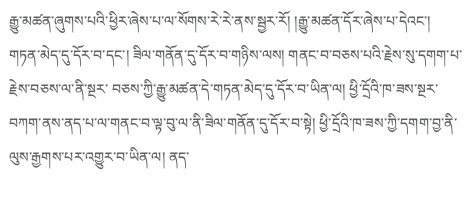རྒྱུ་མཚན་ཞུགས་པའི་ཕྱིར་ཞེས་པ་ལ་སོགས་རེ་རེ་ནས་སྦྱར་རོ། །རྒྱུ་མཚན་དོར་ཞེས་པ་དེའང་། གཏན་མེད་དུ་དོར་བ་དང་། ཟིལ་གནོན་དུ་དོར་བ་གཉིས་ལས། གནང་བ་བཅས་པའི་རྗེས་སུ་དགག་པ་རྗེས་བཅས་ལ་ནི་སྔར་ བཅས་ཀྱི་རྒྱུ་མཚན་དེ་གཏན་མེད་དུ་དོར་བ་ཡིན་ལ། ཕྱི་དྲོའི་ཁ་ཟས་སྔར་བཀག་ནས་ནད་པ་ལ་གནང་བ་ལྟ་བུ་ལ་ནི་ཟིལ་གནོན་དུ་དོར་བ་སྟེ། ཕྱི་དྲོའི་ཁ་ཟས་ཀྱི་དགག་བྱ་ནི་ལུས་རྒྱགས་པར་འགྱུར་བ་ཡིན་ལ། ནད་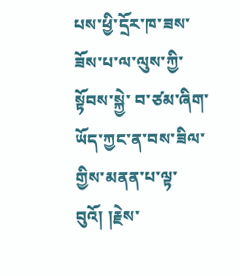པས་ཕྱི་དྲོར་ཁ་ཟས་ཟོས་པ་ལ་ལུས་ཀྱི་སྟོབས་སྐྱེ་ བ་ཙམ་ཞིག་ཡོད་ཀྱང་ན་བས་ཟིལ་གྱིས་མནན་པ་ལྟ་བུའོ། །རྗེས་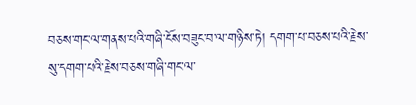བཅས་གང་ལ་གནས་པའི་གཞི་ངོས་བཟུང་བ་ལ་གཉིས་ཏེ། དགག་པ་བཅས་པའི་རྗེས་སུ་དགག་པའི་རྗེས་བཅས་གཞི་གང་ལ་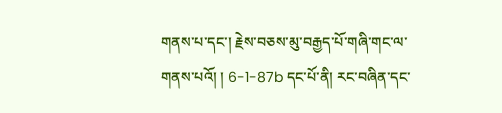གནས་པ་དང་། རྗེས་བཅས་མུ་བརྒྱད་པོ་གཞི་གང་ལ་གནས་པའོ། ། 6-1-87b དང་པོ་ནི། རང་བཞིན་དང་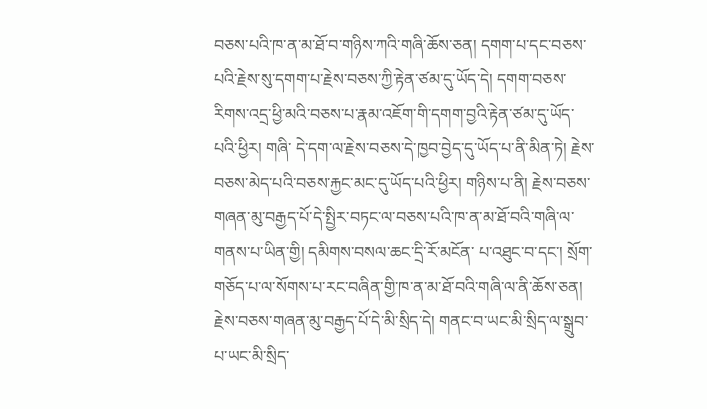བཅས་པའི་ཁ་ན་མ་ཐོ་བ་གཉིས་ཀའི་གཞི་ཆོས་ཅན། དགག་པ་དང་བཅས་པའི་རྗེས་སུ་དགག་པ་རྗེས་བཅས་ཀྱི་རྟེན་ཙམ་དུ་ཡོད་དེ། དགག་བཅས་རིགས་འདྲ་ཕྱི་མའི་བཅས་པ་རྣམ་འཇོག་གི་དགག་བྱའི་རྟེན་ཙམ་དུ་ཡོད་པའི་ཕྱིར། གཞི་ དེ་དག་ལ་རྗེས་བཅས་དེ་ཁྱབ་བྱེད་དུ་ཡོད་པ་ནི་མིན་ཏེ། རྗེས་བཅས་མེད་པའི་བཅས་རྐྱང་མང་དུ་ཡོད་པའི་ཕྱིར། གཉིས་པ་ནི། རྗེས་བཅས་གཞན་མུ་བརྒྱད་པོ་དེ་སྤྱིར་བཏང་ལ་བཅས་པའི་ཁ་ན་མ་ཐོ་བའི་གཞི་ལ་གནས་པ་ཡིན་གྱི། དམིགས་བསལ་ཆང་དྲི་རོ་མངོན་ པ་འཐུང་བ་དང་། སྲོག་གཅོད་པ་ལ་སོགས་པ་རང་བཞིན་གྱི་ཁ་ན་མ་ཐོ་བའི་གཞི་ལ་ནི་ཆོས་ཅན། རྗེས་བཅས་གཞན་མུ་བརྒྱད་པོ་དེ་མི་སྲིད་དེ། གནང་བ་ཡང་མི་སྲིད་ལ་སྒྲུབ་པ་ཡང་མི་སྲིད་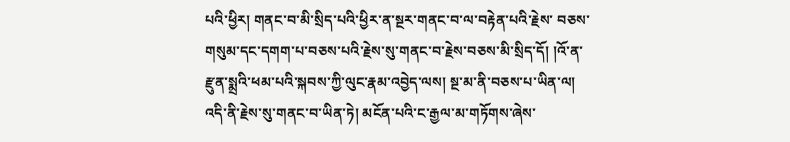པའི་ཕྱིར། གནང་བ་མི་སྲིད་པའི་ཕྱིར་ན་སྔར་གནང་བ་ལ་བརྟེན་པའི་རྗེས་ བཅས་གསུམ་དང་དགག་པ་བཅས་པའི་རྗེས་སུ་གནང་བ་རྗེས་བཅས་མི་སྲིད་དོ། །འོ་ན་རྫུན་སྨྲའི་ཕམ་པའི་སྐབས་ཀྱི་ལུང་རྣམ་འབྱེད་ལས། སྔ་མ་ནི་བཅས་པ་ཡིན་ལ། འདི་ནི་རྗེས་སུ་གནང་བ་ཡིན་ཏེ། མངོན་པའི་ང་རྒྱལ་མ་གཏོགས་ཞེས་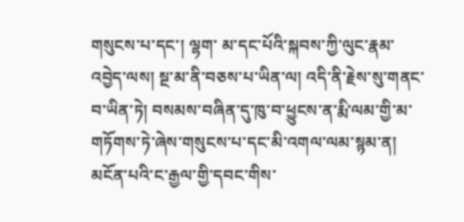གསུངས་པ་དང་། ལྷག་ མ་དང་པོའི་སྐབས་ཀྱི་ལུང་རྣམ་འབྱེད་ལས། སྔ་མ་ནི་བཅས་པ་ཡིན་ལ། འདི་ནི་རྗེས་སུ་གནང་བ་ཡིན་ཏེ། བསམས་བཞིན་དུ་ཁུ་བ་ཕྱུངས་ན་རྨི་ལམ་གྱི་མ་གཏོགས་ཏེ་ཞེས་གསུངས་པ་དང་མི་འགལ་ལམ་སྙམ་ན། མངོན་པའི་ང་རྒྱལ་གྱི་དབང་གིས་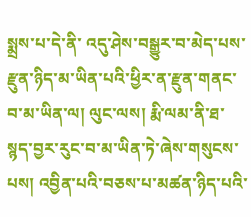སྨྲས་པ་དེ་ནི་ འདུ་ཤེས་བསྒྱུར་བ་མེད་པས་རྫུན་ཉིད་མ་ཡིན་པའི་ཕྱིར་ན་རྫུན་གནང་བ་མ་ཡིན་ལ། ལུང་ལས། རྨི་ལམ་ནི་ཐ་སྙད་བྱར་རུང་བ་མ་ཡིན་ཏེ་ཞེས་གསུངས་པས། འབྱིན་པའི་བཅས་པ་མཚན་ཉིད་པའི་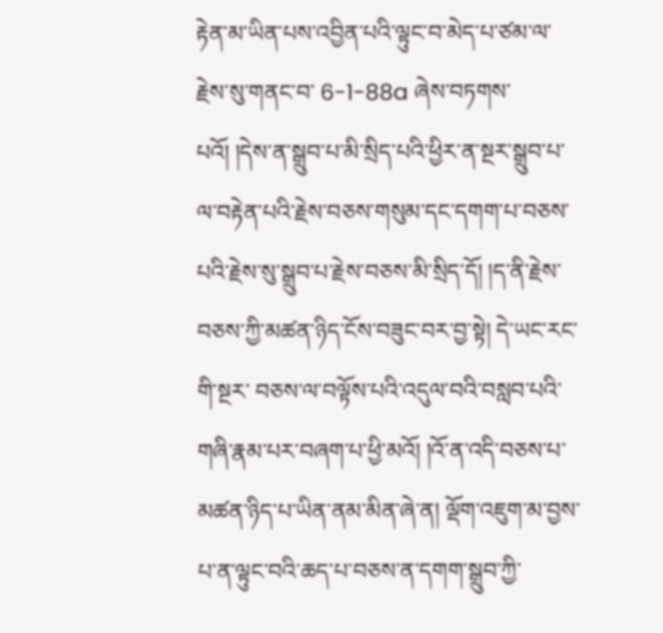རྟེན་མ་ཡིན་པས་འབྱིན་པའི་ལྟུང་བ་མེད་པ་ཙམ་ལ་རྗེས་སུ་གནང་བ་ 6-1-88a ཞེས་བཏགས་པའོ། །དེས་ན་སྒྲུབ་པ་མི་སྲིད་པའི་ཕྱིར་ན་སྔར་སྒྲུབ་པ་ལ་བརྟེན་པའི་རྗེས་བཅས་གསུམ་དང་དགག་པ་བཅས་པའི་རྗེས་སུ་སྒྲུབ་པ་རྗེས་བཅས་མི་སྲིད་དོ། །ད་ནི་རྗེས་བཅས་ཀྱི་མཚན་ཉིད་ངོས་བཟུང་བར་བྱ་སྟེ། དེ་ཡང་རང་གི་སྔར་ བཅས་ལ་བལྟོས་པའི་འདུལ་བའི་བསླབ་པའི་གཞི་རྣམ་པར་བཞག་པ་ཕྱི་མའོ། །འོ་ན་འདི་བཅས་པ་མཚན་ཉིད་པ་ཡིན་ནམ་མིན་ཞེ་ན། ལྡོག་འཇུག་མ་བྱས་པ་ན་ལྟུང་བའི་ཆད་པ་བཅས་ན་དགག་སྒྲུབ་ཀྱི་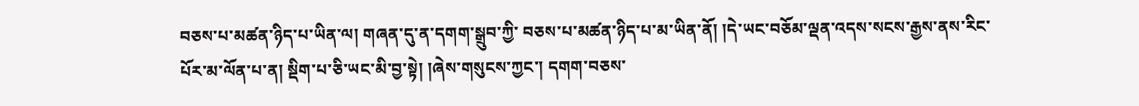བཅས་པ་མཚན་ཉིད་པ་ཡིན་ལ། གཞན་དུ་ན་དགག་སྒྲུབ་ཀྱི་ བཅས་པ་མཚན་ཉིད་པ་མ་ཡིན་ནོ། །དེ་ཡང་བཅོམ་ལྡན་འདས་སངས་རྒྱས་ནས་རིང་པོར་མ་ལོན་པ་ན། སྡིག་པ་ཅི་ཡང་མི་བྱ་སྟེ། །ཞེས་གསུངས་ཀྱང་། དགག་བཅས་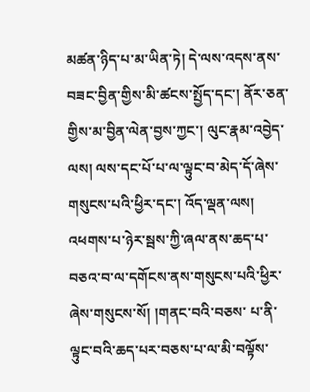མཚན་ཉིད་པ་མ་ཡིན་ཏེ། དེ་ལས་འདས་ནས་བཟང་བྱིན་གྱིས་མི་ཚངས་སྤྱོད་དང་། ནོར་ཅན་ གྱིས་མ་བྱིན་ལེན་བྱས་ཀྱང་། ལུང་རྣམ་འབྱེད་ལས། ལས་དང་པོ་པ་ལ་ལྟུང་བ་མེད་དོ་ཞེས་གསུངས་པའི་ཕྱིར་དང་། འོད་ལྡན་ལས། འཕགས་པ་ཉེར་སྦས་ཀྱི་ཞལ་ནས་ཆད་པ་བཅའ་བ་ལ་དགོངས་ནས་གསུངས་པའི་ཕྱིར་ཞེས་གསུངས་སོ། །གནང་བའི་བཅས་ པ་ནི་ལྟུང་བའི་ཆད་པར་བཅས་པ་ལ་མི་བལྟོས་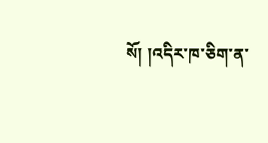སོ། །འདིར་ཁ་ཅིག་ན་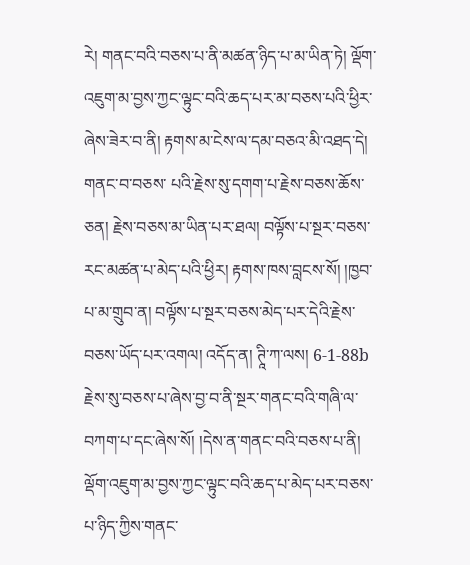རེ། གནང་བའི་བཅས་པ་ནི་མཚན་ཉིད་པ་མ་ཡིན་ཏེ། ལྡོག་འཇུག་མ་བྱས་ཀྱང་ལྟུང་བའི་ཆད་པར་མ་བཅས་པའི་ཕྱིར་ཞེས་ཟེར་བ་ནི། རྟགས་མ་ངེས་ལ་དམ་བཅའ་མི་འཐད་དེ། གནང་བ་བཅས་ པའི་རྗེས་སུ་དགག་པ་རྗེས་བཅས་ཆོས་ཅན། རྗེས་བཅས་མ་ཡིན་པར་ཐལ། བལྟོས་པ་སྔར་བཅས་རང་མཚན་པ་མེད་པའི་ཕྱིར། རྟགས་ཁས་བླངས་སོ། །ཁྱབ་པ་མ་གྲུབ་ན། བལྟོས་པ་སྔར་བཅས་མེད་པར་དེའི་རྗེས་བཅས་ཡོད་པར་འགལ། འདོད་ན། ཊཱི་ཀ་ལས། 6-1-88b རྗེས་སུ་བཅས་པ་ཞེས་བྱ་བ་ནི་སྔར་གནང་བའི་གཞི་ལ་བཀག་པ་དང་ཞེས་སོ། །དེས་ན་གནང་བའི་བཅས་པ་ནི། ལྡོག་འཇུག་མ་བྱས་ཀྱང་ལྟུང་བའི་ཆད་པ་མེད་པར་བཅས་པ་ཉིད་ཀྱིས་གནང་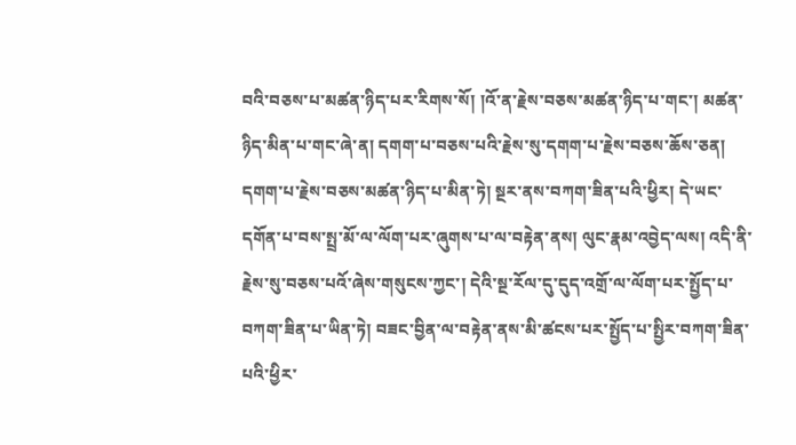བའི་བཅས་པ་མཚན་ཉིད་པར་རིགས་སོ། །འོ་ན་རྗེས་བཅས་མཚན་ཉིད་པ་གང་། མཚན་ཉིད་མིན་པ་གང་ཞེ་ན། དགག་པ་བཅས་པའི་རྗེས་སུ་དགག་པ་རྗེས་བཅས་ཆོས་ཅན། དགག་པ་རྗེས་བཅས་མཚན་ཉིད་པ་མིན་ཏེ། སྔར་ནས་བཀག་ཟིན་པའི་ཕྱིར། དེ་ཡང་དགོན་པ་བས་སྤྲ་མོ་ལ་ལོག་པར་ཞུགས་པ་ལ་བརྟེན་ནས། ལུང་རྣམ་འབྱེད་ལས། འདི་ནི་རྗེས་སུ་བཅས་པའོ་ཞེས་གསུངས་ཀྱང་། དེའི་སྔ་རོལ་དུ་དུད་འགྲོ་ལ་ལོག་པར་སྤྱོད་པ་བཀག་ཟིན་པ་ཡིན་ཏེ། བཟང་བྱིན་ལ་བརྟེན་ནས་མི་ཚངས་པར་སྤྱོད་པ་སྤྱིར་བཀག་ཟིན་པའི་ཕྱིར་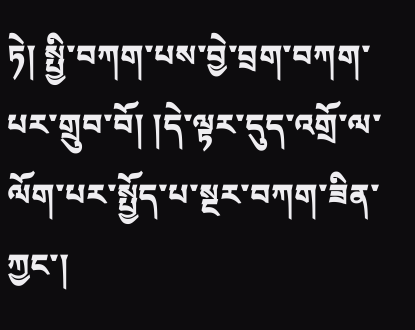ཏེ། སྤྱི་བཀག་པས་བྱེ་བྲག་བཀག་པར་གྲུབ་བོ། །དེ་ལྟར་དུད་འགྲོ་ལ་ ལོག་པར་སྤྱོད་པ་སྔར་བཀག་ཟིན་ཀྱང་།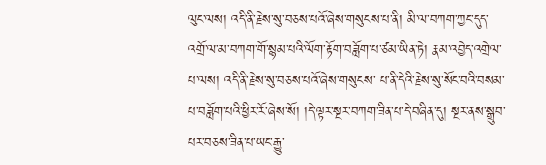ལུང་ལས། འདི་ནི་རྗེས་སུ་བཅས་པའོ་ཞེས་གསུངས་པ་ནི། མི་ལ་བཀག་ཀྱང་དུད་འགྲོ་ལ་མ་བཀག་གོ་སྙམ་པའི་ལོག་རྟོག་བཟློག་པ་ཙམ་ཡིན་ཏེ། རྣམ་འབྱེད་འགྲེལ་པ་ལས། འདི་ནི་རྗེས་སུ་བཅས་པའོ་ཞེས་གསུངས་ པ་ནི་དེའི་རྗེས་སུ་སོང་བའི་བསམ་པ་བཟློག་པའི་ཕྱིར་རོ་ཞེས་སོ། །དེ་ལྟར་སྔར་བཀག་ཟིན་པ་དེ་བཞིན་དུ། སྔར་ནས་སྒྲུབ་པར་བཅས་ཟིན་པ་ཡང་རྒྱུ་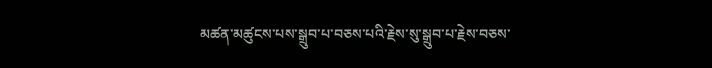མཚན་མཚུངས་པས་སྒྲུབ་པ་བཅས་པའི་རྗེས་སུ་སྒྲུབ་པ་རྗེས་བཅས་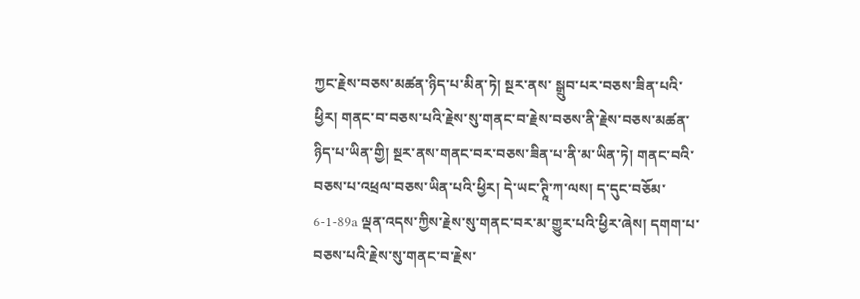ཀྱང་རྗེས་བཅས་མཚན་ཉིད་པ་མིན་ཏེ། སྔར་ནས་ སྒྲུབ་པར་བཅས་ཟིན་པའི་ཕྱིར། གནང་བ་བཅས་པའི་རྗེས་སུ་གནང་བ་རྗེས་བཅས་ནི་རྗེས་བཅས་མཚན་ཉིད་པ་ཡིན་གྱི། སྔར་ནས་གནང་བར་བཅས་ཟིན་པ་ནི་མ་ཡིན་ཏེ། གནང་བའི་བཅས་པ་འཕྲལ་བཅས་ཡིན་པའི་ཕྱིར། དེ་ཡང་ཊཱི་ཀ་ལས། ད་དུང་བཅོམ་ 6-1-89a ལྡན་འདས་ཀྱིས་རྗེས་སུ་གནང་བར་མ་གྱུར་པའི་ཕྱིར་ཞེས། དགག་པ་བཅས་པའི་རྗེས་སུ་གནང་བ་རྗེས་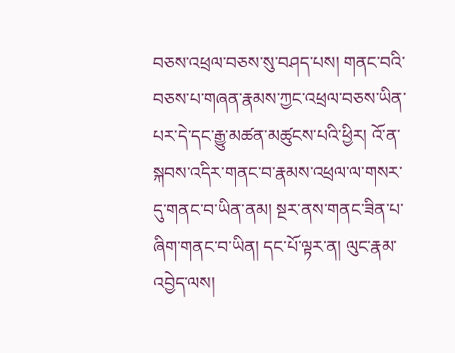བཅས་འཕྲལ་བཅས་སུ་བཤད་པས། གནང་བའི་བཅས་པ་གཞན་རྣམས་ཀྱང་འཕྲལ་བཅས་ཡིན་པར་དེ་དང་རྒྱུ་མཚན་མཚུངས་པའི་ཕྱིར། འོ་ན་སྐབས་འདིར་གནང་བ་རྣམས་འཕྲལ་ལ་གསར་དུ་གནང་བ་ཡིན་ནམ། སྔར་ནས་གནང་ཟིན་པ་ཞིག་གནང་བ་ཡིན། དང་པོ་ལྟར་ན། ལུང་རྣམ་འབྱེད་ལས།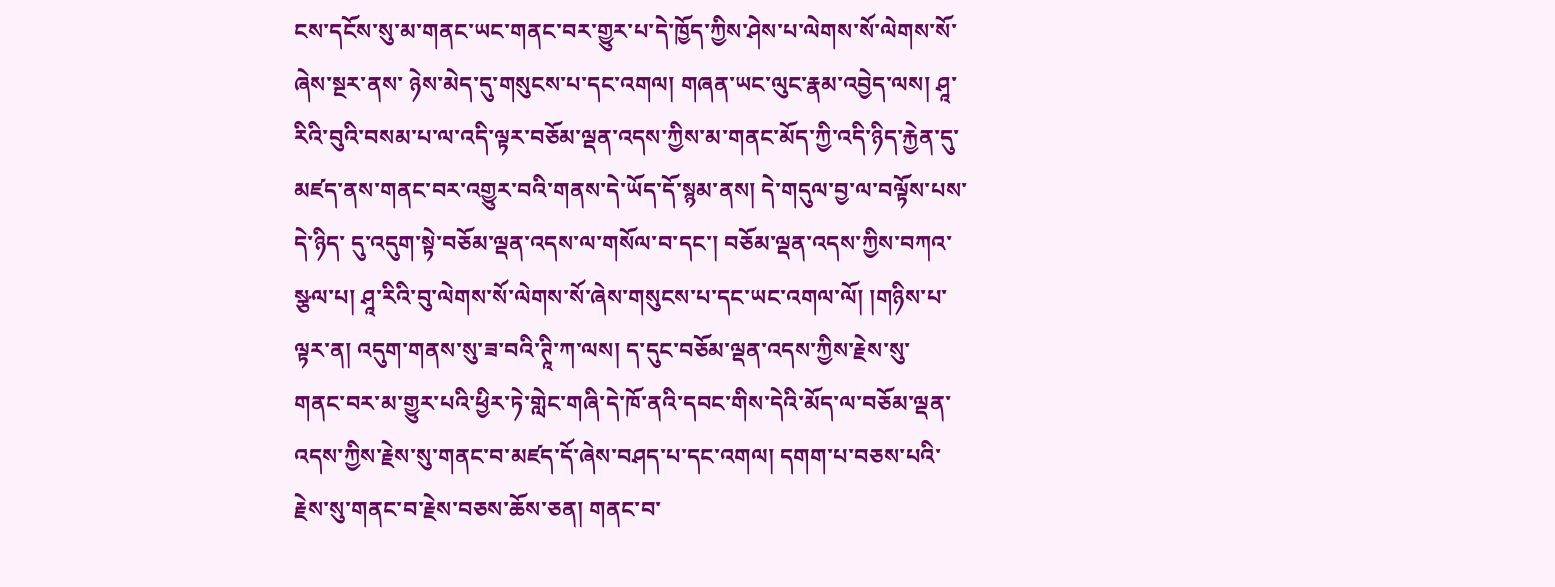ངས་དངོས་སུ་མ་གནང་ཡང་གནང་བར་གྱུར་པ་དེ་ཁྱོད་ཀྱིས་ཤེས་པ་ལེགས་སོ་ལེགས་སོ་ཞེས་སྔར་ནས་ ཉེས་མེད་དུ་གསུངས་པ་དང་འགལ། གཞན་ཡང་ལུང་རྣམ་འབྱེད་ལས། ཤཱ་རིའི་བུའི་བསམ་པ་ལ་འདི་ལྟར་བཅོམ་ལྡན་འདས་ཀྱིས་མ་གནང་མོད་ཀྱི་འདི་ཉིད་རྐྱེན་དུ་མཛད་ནས་གནང་བར་འགྱུར་བའི་གནས་དེ་ཡོད་དོ་སྙམ་ནས། དེ་གདུལ་བྱ་ལ་བལྟོས་པས་དེ་ཉིད་ དུ་འདུག་སྟེ་བཅོམ་ལྡན་འདས་ལ་གསོལ་བ་དང་། བཅོམ་ལྡན་འདས་ཀྱིས་བཀའ་སྩལ་པ། ཤཱ་རིའི་བུ་ལེགས་སོ་ལེགས་སོ་ཞེས་གསུངས་པ་དང་ཡང་འགལ་ལོ། །གཉིས་པ་ལྟར་ན། འདུག་གནས་སུ་ཟ་བའི་ཊཱི་ཀ་ལས། ད་དུང་བཅོམ་ལྡན་འདས་ཀྱིས་རྗེས་སུ་ གནང་བར་མ་གྱུར་པའི་ཕྱིར་ཏེ་གླེང་གཞི་དེ་ཁོ་ནའི་དབང་གིས་དེའི་མོད་ལ་བཅོམ་ལྡན་འདས་ཀྱིས་རྗེས་སུ་གནང་བ་མཛད་དོ་ཞེས་བཤད་པ་དང་འགལ། དགག་པ་བཅས་པའི་རྗེས་སུ་གནང་བ་རྗེས་བཅས་ཆོས་ཅན། གནང་བ་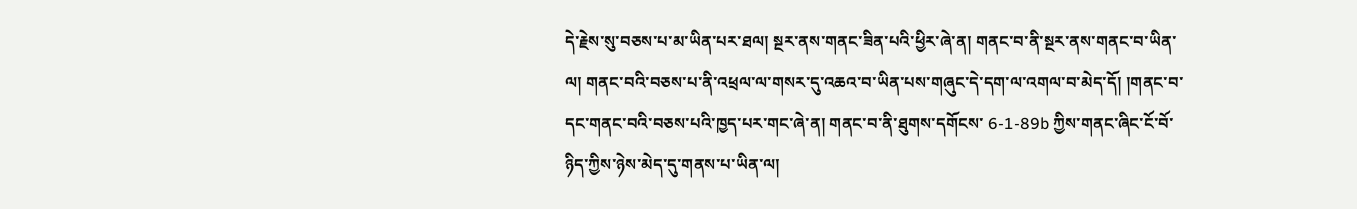དེ་རྗེས་སུ་བཅས་པ་མ་ཡིན་པར་ཐལ། སྔར་ནས་གནང་ཟིན་པའི་ཕྱིར་ཞེ་ན། གནང་བ་ནི་སྔར་ནས་གནང་བ་ཡིན་ལ། གནང་བའི་བཅས་པ་ནི་འཕྲལ་ལ་གསར་དུ་འཆའ་བ་ཡིན་པས་གཞུང་དེ་དག་ལ་འགལ་བ་མེད་དོ། །གནང་བ་དང་གནང་བའི་བཅས་པའི་ཁྱད་པར་གང་ཞེ་ན། གནང་བ་ནི་ཐུགས་དགོངས་ 6-1-89b ཀྱིས་གནང་ཞིང་ངོ་བོ་ཉིད་ཀྱིས་ཉེས་མེད་དུ་གནས་པ་ཡིན་ལ།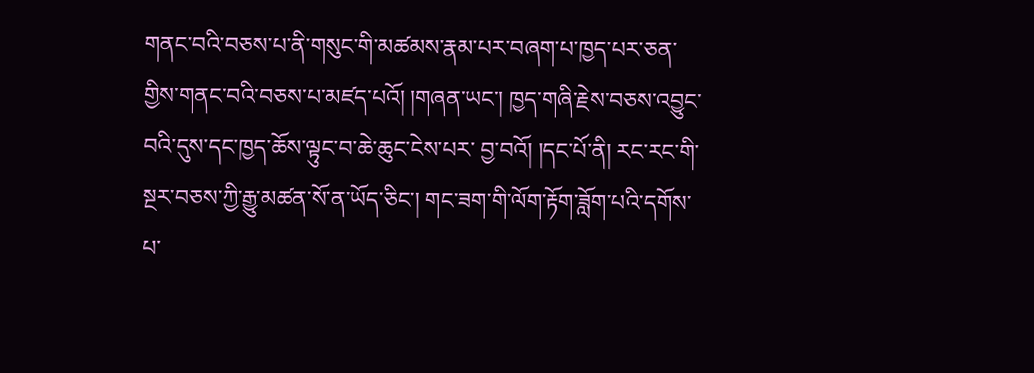གནང་བའི་བཅས་པ་ནི་གསུང་གི་མཚམས་རྣམ་པར་བཞག་པ་ཁྱད་པར་ཅན་གྱིས་གནང་བའི་བཅས་པ་མཛད་པའོ། །གཞན་ཡང་། ཁྱད་གཞི་རྗེས་བཅས་འབྱུང་བའི་དུས་དང་ཁྱད་ཆོས་ལྟུང་བ་ཆེ་ཆུང་ངེས་པར་ བྱ་བའོ། །དང་པོ་ནི། རང་རང་གི་སྔར་བཅས་ཀྱི་རྒྱུ་མཚན་སོ་ན་ཡོད་ཅིང་། གང་ཟག་གི་ལོག་རྟོག་ཟློག་པའི་དགོས་པ་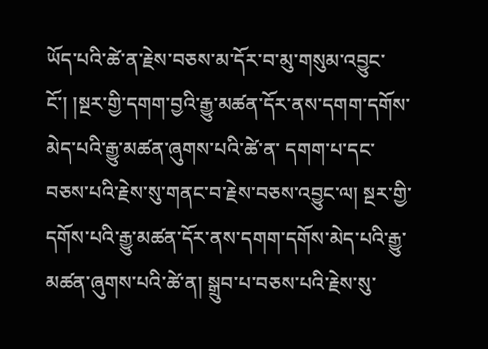ཡོད་པའི་ཚེ་ན་རྗེས་བཅས་མ་དོར་བ་མུ་གསུམ་འབྱུང་ངོ་། །སྔར་གྱི་དགག་བྱའི་རྒྱུ་མཚན་དོར་ནས་དགག་དགོས་མེད་པའི་རྒྱུ་མཚན་ཞུགས་པའི་ཚེ་ན་ དགག་པ་དང་བཅས་པའི་རྗེས་སུ་གནང་བ་རྗེས་བཅས་འབྱུང་ལ། སྔར་གྱི་དགོས་པའི་རྒྱུ་མཚན་དོར་ནས་དགག་དགོས་མེད་པའི་རྒྱུ་མཚན་ཞུགས་པའི་ཚེ་ན། སྒྲུབ་པ་བཅས་པའི་རྗེས་སུ་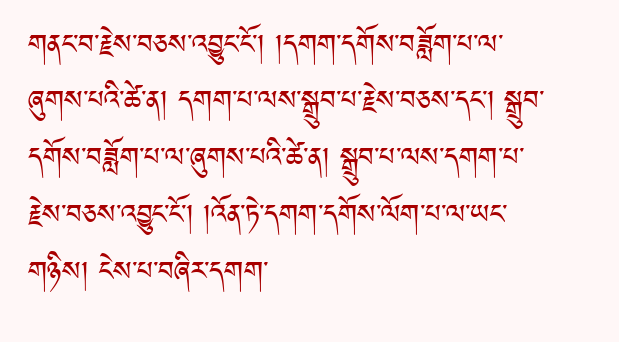གནང་བ་རྗེས་བཅས་འབྱུང་ངོ་། །དགག་དགོས་བཟློག་པ་ལ་ཞུགས་པའི་ཚེ་ན། དགག་པ་ལས་སྒྲུབ་པ་རྗེས་བཅས་དང་། སྒྲུབ་དགོས་བཟློག་པ་ལ་ཞུགས་པའི་ཚེ་ན། སྒྲུབ་པ་ལས་དགག་པ་རྗེས་བཅས་འབྱུང་ངོ་། །འོན་ཏེ་དགག་དགོས་ལོག་པ་ལ་ཡང་གཉིས། ངེས་པ་བཞིར་དགག་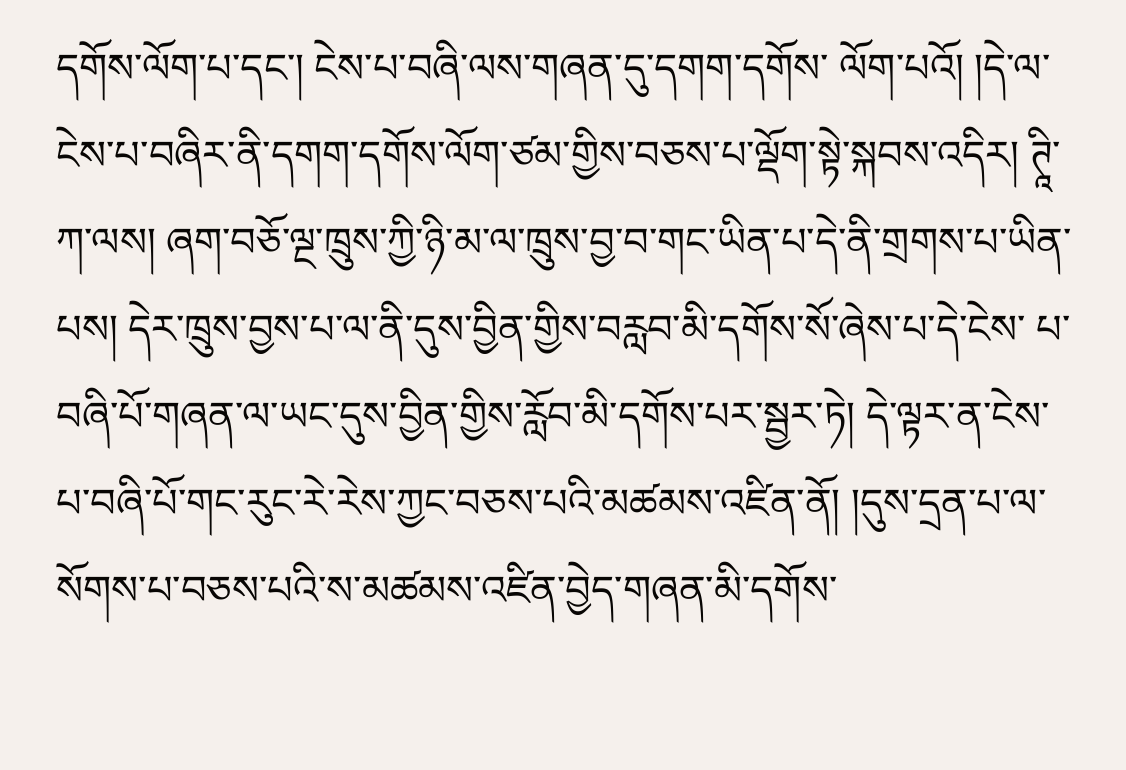དགོས་ལོག་པ་དང་། ངེས་པ་བཞི་ལས་གཞན་དུ་དགག་དགོས་ ལོག་པའོ། །དེ་ལ་ངེས་པ་བཞིར་ནི་དགག་དགོས་ལོག་ཙམ་གྱིས་བཅས་པ་ལྡོག་སྟེ་སྐབས་འདིར། ཊཱི་ཀ་ལས། ཞག་བཅོ་ལྔ་ཁྲུས་ཀྱི་ཉི་མ་ལ་ཁྲུས་བྱ་བ་གང་ཡིན་པ་དེ་ནི་གྲགས་པ་ཡིན་པས། དེར་ཁྲུས་བྱས་པ་ལ་ནི་དུས་བྱིན་གྱིས་བརླབ་མི་དགོས་སོ་ཞེས་པ་དེ་ངེས་ པ་བཞི་པོ་གཞན་ལ་ཡང་དུས་བྱིན་གྱིས་རློབ་མི་དགོས་པར་སྦྱར་ཏེ། དེ་ལྟར་ན་ངེས་པ་བཞི་པོ་གང་རུང་རེ་རེས་ཀྱང་བཅས་པའི་མཚམས་འཛིན་ནོ། །དུས་དྲན་པ་ལ་སོགས་པ་བཅས་པའི་ས་མཚམས་འཛིན་བྱེད་གཞན་མི་དགོས་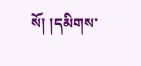སོ། །དམིགས་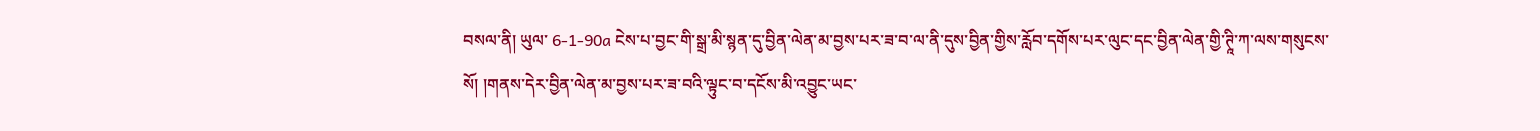བསལ་ནི། ཡུལ་ 6-1-90a ངེས་པ་བྱང་གི་སྒྲ་མི་སྙན་དུ་བྱིན་ལེན་མ་བྱས་པར་ཟ་བ་ལ་ནི་དུས་བྱིན་གྱིས་རློབ་དགོས་པར་ལུང་དང་བྱིན་ལེན་གྱི་ཊཱི་ཀ་ལས་གསུངས་སོ། །གནས་དེར་བྱིན་ལེན་མ་བྱས་པར་ཟ་བའི་ལྟུང་བ་དངོས་མི་འབྱུང་ཡང་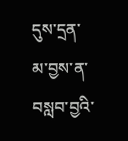དུས་དྲན་མ་བྱས་ན་བསླབ་བྱའི་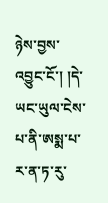ཉེས་བྱས་ འབྱུང་ངོ་། །དེ་ཡང་ཡུལ་ངེས་པ་ནི་ཨསྨ་པ་ར་ན་ཏ་རུ་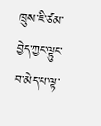ཁྲུས་ཇི་ཙམ་བྱེད་ཀྱང་ལྟུང་བ་མེད་པ་ལྟ་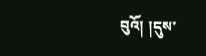བུའོ། །དུས་